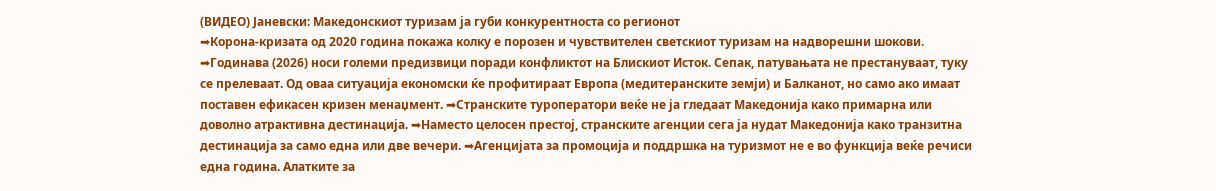(ВИДЕО) Јаневски: Македонскиот туризам ја губи конкурентноста со регионот
➡Корона-кризата од 2020 година покажа колку е порозен и чувствителен светскиот туризам на надворешни шокови. ➡Годинава (2026) носи големи предизвици поради конфликтот на Блискиот Исток. Сепак, патувањата не престануваат, туку се прелеваат. Од оваа ситуација економски ќе профитираат Европа (медитеранските земји) и Балканот, но само ако имаат поставен ефикасен кризен менаџмент. ➡Странските туроператори веќе не ја гледаат Македонија како примарна или доволно атрактивна дестинација. ➡Наместо целосен престој, странските агенции сега ја нудат Македонија како транзитна дестинација за само една или две вечери. ➡Агенцијата за промоција и поддршка на туризмот не е во функција веќе речиси една година. Алатките за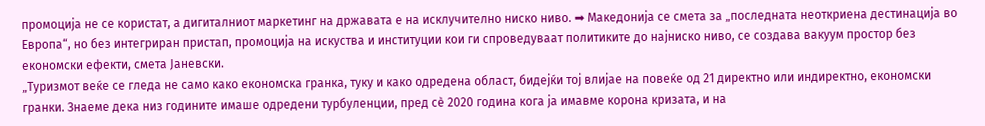промоција не се користат, а дигиталниот маркетинг на државата е на исклучително ниско ниво. ➡ Македонија се смета за „последната неоткриена дестинација во Европа“, но без интегриран пристап, промоција на искуства и институции кои ги спроведуваат политиките до најниско ниво, се создава вакуум простор без економски ефекти, смета Јаневски.
„Туризмот веќе се гледа не само како економска гранка, туку и како одредена област, бидејќи тој влијае на повеќе од 21 директно или индиректно, економски гранки. Знаеме дека низ годините имаше одредени турбуленции, пред сѐ 2020 година кога ја имавме корона кризата, и на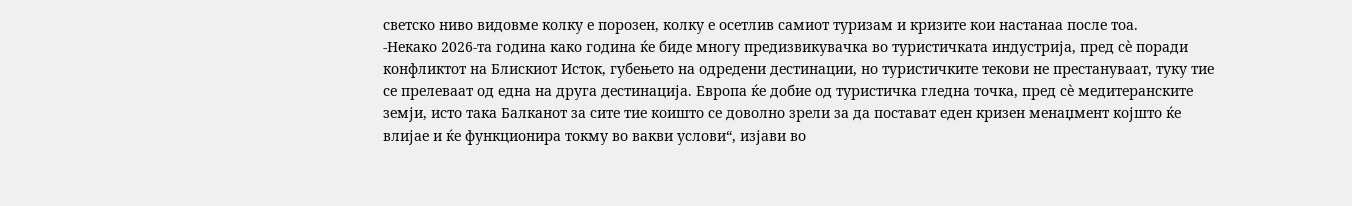светско ниво видовме колку е порозен, колку е осетлив самиот туризам и кризите кои настанаа после тоа.
-Некако 2026-та година како година ќе биде многу предизвикувачка во туристичката индустрија, пред сѐ поради конфликтот на Блискиот Исток, губењето на одредени дестинации, но туристичките текови не престануваат, туку тие се прелеваат од една на друга дестинација. Европа ќе добие од туристичка гледна точка, пред сѐ медитеранските земји, исто така Балканот за сите тие коишто се доволно зрели за да постават еден кризен менаџмент којшто ќе влијае и ќе функционира токму во вакви услови“, изјави во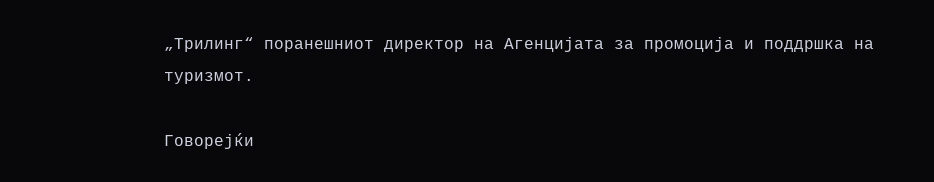„Трилинг“ поранешниот директор на Агенцијата за промоција и поддршка на туризмот.

Говорејќи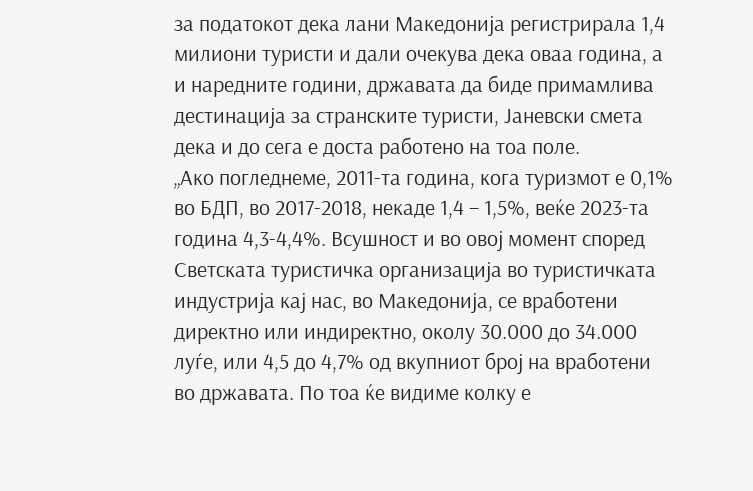за податокот дека лани Македонија регистрирала 1,4 милиони туристи и дали очекува дека оваа година, а и наредните години, државата да биде примамлива дестинација за странските туристи, Јаневски смета дека и до сега е доста работено на тоа поле.
„Ако погледнеме, 2011-та година, кога туризмот е 0,1% во БДП, во 2017-2018, некаде 1,4 – 1,5%, веќе 2023-та година 4,3-4,4%. Всушност и во овој момент според Светската туристичка организација во туристичката индустрија кај нас, во Македонија, се вработени директно или индиректно, околу 30.000 до 34.000 луѓе, или 4,5 до 4,7% од вкупниот број на вработени во државата. По тоа ќе видиме колку е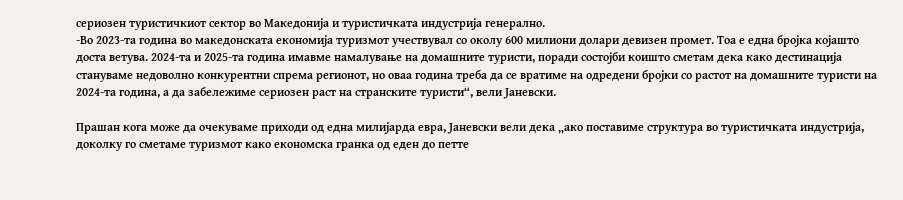сериозен туристичкиот сектор во Македонија и туристичката индустрија генерално.
-Во 2023-та година во македонската економија туризмот учествувал со околу 600 милиони долари девизен промет. Тоа е една бројка којашто доста ветува. 2024-та и 2025-та година имавме намалување на домашните туристи, поради состојби коишто сметам дека како дестинација стануваме недоволно конкурентни спрема регионот, но оваа година треба да се вратиме на одредени бројки со растот на домашните туристи на 2024-та година, а да забележиме сериозен раст на странските туристи“, вели Јаневски.

Прашан кога може да очекуваме приходи од една милијарда евра, Јаневски вели дека „ако поставиме структура во туристичката индустрија, доколку го сметаме туризмот како економска гранка од еден до петте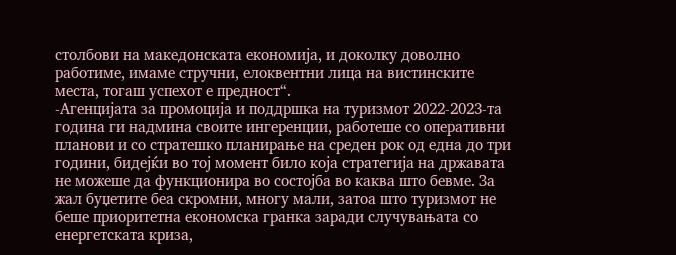столбови на македонската економија, и доколку доволно работиме, имаме стручни, елоквентни лица на вистинските места, тогаш успехот е предност“.
-Агенцијата за промоција и поддршка на туризмот 2022-2023-та година ги надмина своите ингеренции, работеше со оперативни планови и со стратешко планирање на среден рок од една до три години, бидејќи во тој момент било која стратегија на државата не можеше да функционира во состојба во каква што бевме. За жал буџетите беа скромни, многу мали, затоа што туризмот не беше приоритетна економска гранка заради случувањата со енергетската криза,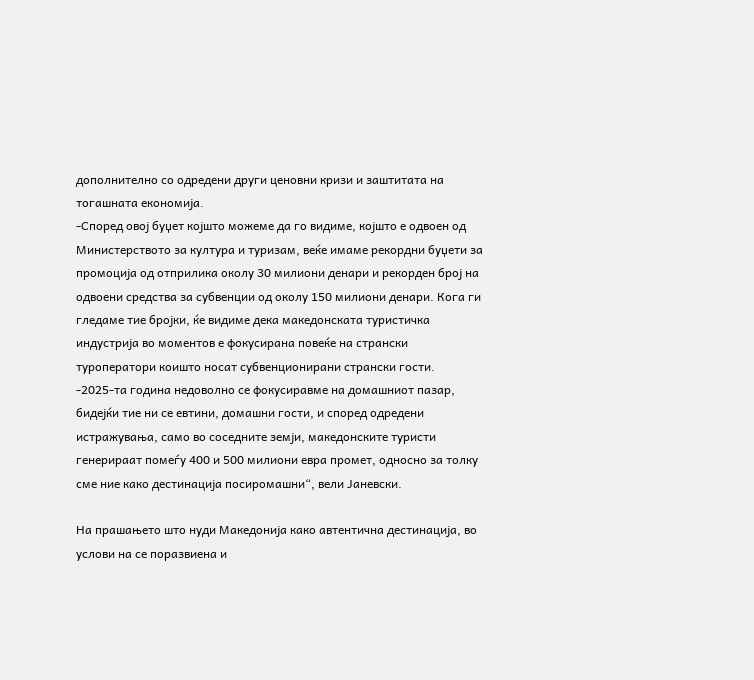дополнително со одредени други ценовни кризи и заштитата на тогашната економија.
-Според овој буџет којшто можеме да го видиме, којшто е одвоен од Министерството за култура и туризам, веќе имаме рекордни буџети за промоција од отприлика околу 30 милиони денари и рекорден број на одвоени средства за субвенции од околу 150 милиони денари. Кога ги гледаме тие бројки, ќе видиме дека македонската туристичка индустрија во моментов е фокусирана повеќе на странски туроператори коишто носат субвенционирани странски гости.
-2025-та година недоволно се фокусиравме на домашниот пазар, бидејќи тие ни се евтини, домашни гости, и според одредени истражувања, само во соседните земји, македонските туристи генерираат помеѓу 400 и 500 милиони евра промет, односно за толку сме ние како дестинација посиромашни“, вели Јаневски.

На прашањето што нуди Македонија како автентична дестинација, во услови на се поразвиена и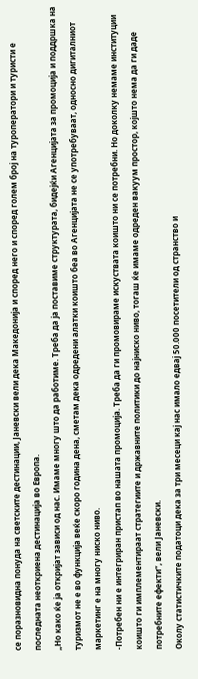се поразновидна понуда на светските дестинации, Јаневски вели дека Македонија и според него и според голем број на туроператори и туристи е последната неоткриена дестинација во Европа.
„Но како ќе ја откријат зависи од нас. Имаме многу што да работиме. Треба да ја поставиме структурата, бидејќи Агенцијата за промоција и поддршка на туризмот не е во функција веќе скоро година дена, сметам дека одредени алатки коишто беа во Агенцијата не се употребуваат, односно дигиталниот маркетинг е на многу ниско ниво.
-Потребен ни е интегриран пристап во нашата промоција. Треба да ги промовираме искуствата коишто ни се потребни. Но доколку немаме институции коишто ги имплементираат стратегиите и државните политики до најниско ниво, тогаш ќе имаме одреден вакуум простор, којшто нема да ги даде потребните ефекти“, вели Јаневски.
Околу статистичките податоци дека за три месеци кај нас имало едвај 50.000 посетители од странство и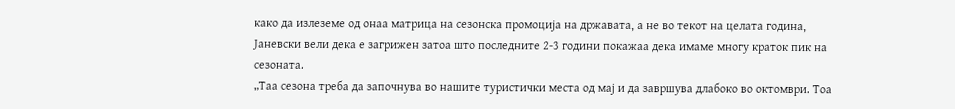како да излеземе од онаа матрица на сезонска промоција на државата, а не во текот на целата година, Јаневски вели дека е загрижен затоа што последните 2-3 години покажаа дека имаме многу краток пик на сезоната.
„Таа сезона треба да започнува во нашите туристички места од мај и да завршува длабоко во октомври. Тоа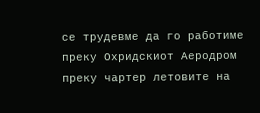се трудевме да го работиме преку Охридскиот Аеродром преку чартер летовите на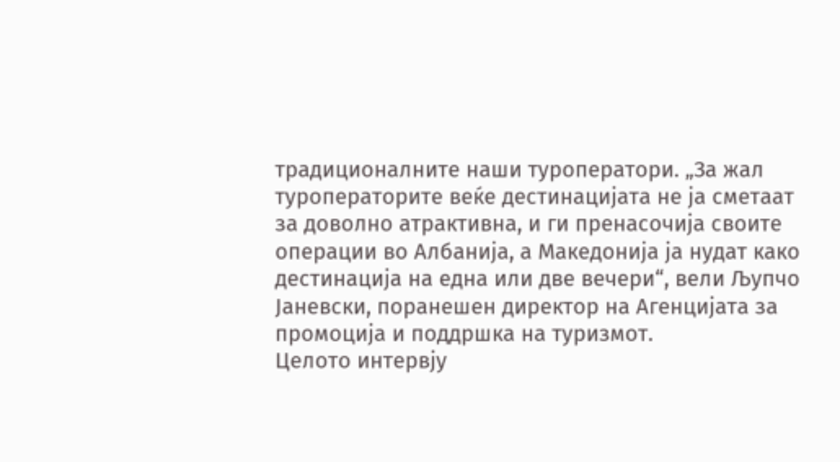традиционалните наши туроператори. „За жал туроператорите веќе дестинацијата не ја сметаат за доволно атрактивна, и ги пренасочија своите операции во Албанија, а Македонија ја нудат како дестинација на една или две вечери“, вели Љупчо Јаневски, поранешен директор на Агенцијата за промоција и поддршка на туризмот.
Целото интервју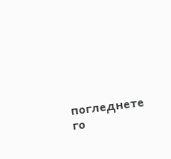погледнете го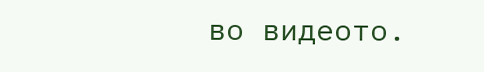во видеото.